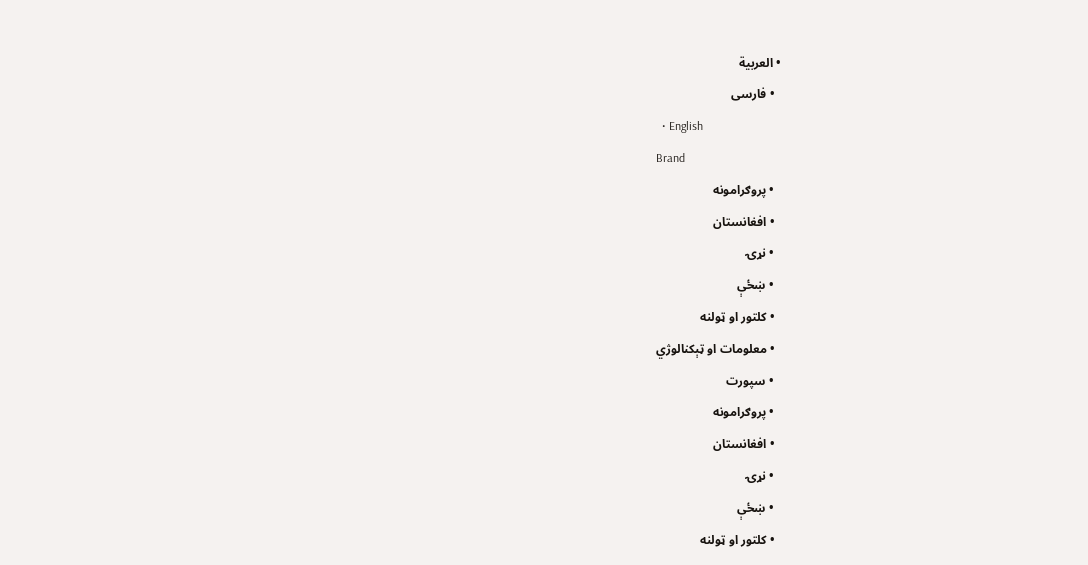• العربية
  • فارسی
  • English
Brand
  • پروګرامونه
  • افغانستان
  • نړۍ
  • ښځې
  • کلتور او ټولنه
  • معلومات او ټېکنالوژي
  • سپورت
  • پروګرامونه
  • افغانستان
  • نړۍ
  • ښځې
  • کلتور او ټولنه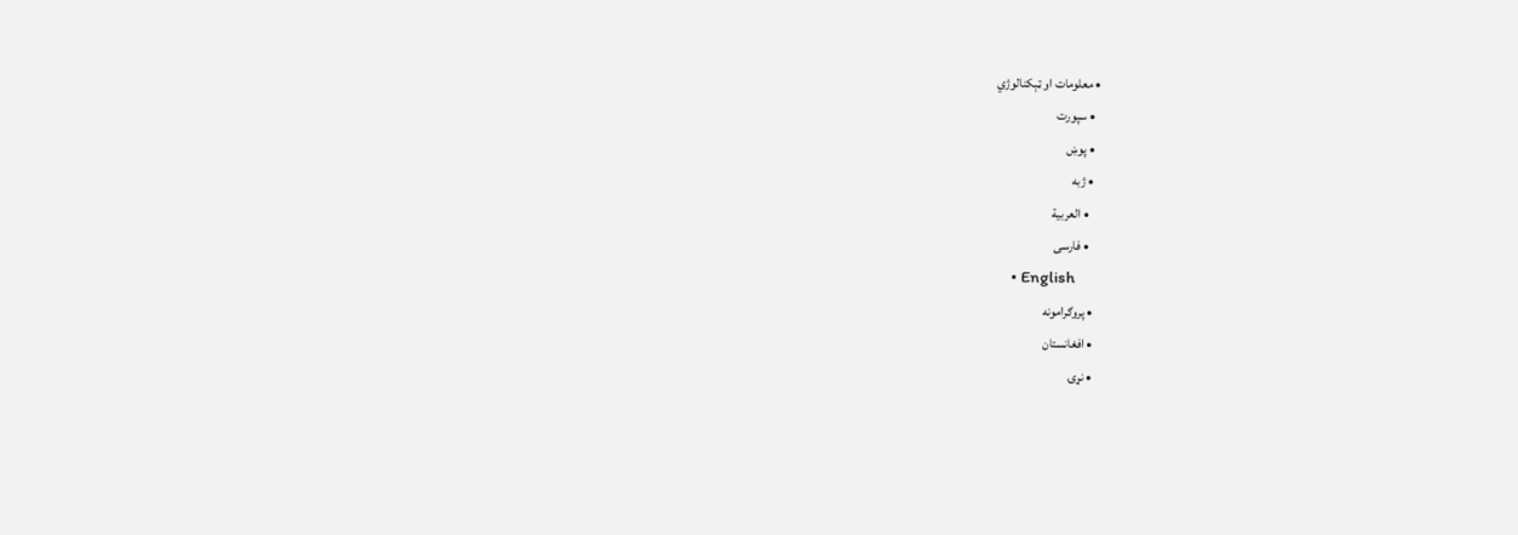• معلومات او ټېکنالوژي
  • سپورت
  • پوښ
  • ژبه
    • العربية
    • فارسی
    • English
  • پروګرامونه
  • افغانستان
  • نړۍ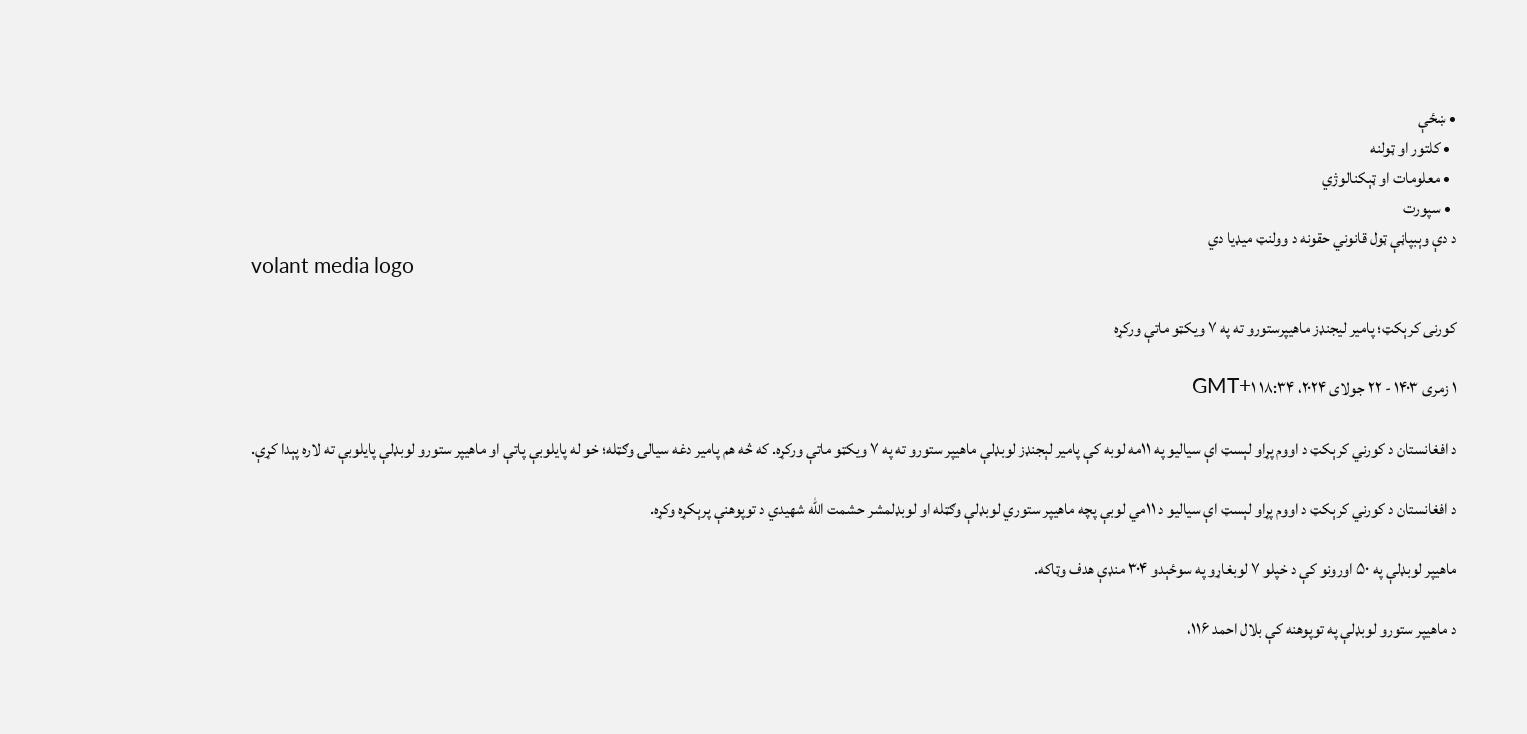• ښځې
  • کلتور او ټولنه
  • معلومات او ټېکنالوژي
  • سپورت
د دې وېبپاڼې ټول قانوني حقونه د وولنټ میډیا دي
volant media logo

کورنی کرېکټ؛ پامير ليجنډز ماهيپرستورو ته په ۷ ويکټو ماتې ورکړه

۱ زمری ۱۴۰۳ - ۲۲ جولای ۲۰۲۴، ۱۸:۳۴ GMT+۱

د افغانستان د کورني کرېکټ د اووم پړاو لېسټ اې سیالیو په ۱۱مه لوبه کې پامير لېجنډز لوبډلې ماهيپر ستورو ته په ۷ ويکټو ماتې ورکړه. که څه هم پامير دغه سيالۍ وګټله؛ خو له پايلوبې پاتې او ماهيپر ستورو لوبډلې پايلوبې ته لاره پېدا کړې.

د افغانستان د کورني کرېکټ د اووم پړاو لېسټ اې سیالیو د ۱۱مي لوبې پچه ماهيپر ستوري لوبډلې وګټله او لوبډلمشر حشمت الله شهيدي د توپوهنې پرېکړه وکړه.

ماهيپر لوبډلې په ۵۰ اورونو کې د خپلو ۷ لوبغاړو په سوځېدو ۳۰۴ منډې هدف وټاکه.

د ماهيپر ستورو لوبډلې په توپوهنه کې بلال احمد ۱۱۶،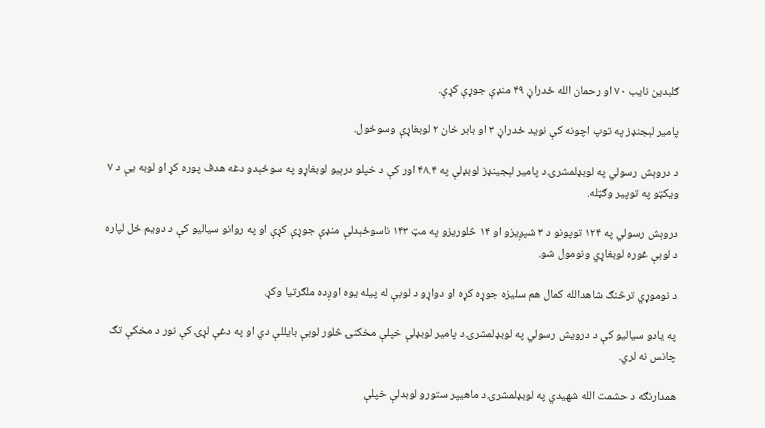ګلبدين نايب ۷۰ او رحمان الله ځدراڼ ۴۹ منډې جوړې کړې.

پامير لېجنډز په توپ اچونه کې نويد ځدراڼ ۳ او بابر خان ۲ لوبغاړې وسوځول.

د دروېش رسولي په لوبډلمشرۍ د پامير لېجينډز لوبډلې په ۴۸.۴ اور کې د خپلو درېيو لوبغاړو په سوځېدو دغه هدف پوره کړ او لوبه یې د ۷ ویکټو په توپير وګټله.

دروېش رسولي په ۱۲۴ توپونو د ۳ شپږيزو او ۱۴ څلوريزو په مټ ۱۴۳ ناسوځېدلې منډې جوړې کړې او په روانو سياليو کې د دويم ځل لپاره د لوبې غوره لوبغاړي ونومول شو.

د نوموړي ترڅنګ شاهدالله کمال هم سليزه جوړه کړه او دواړو د لوبې له پيله يوه اوږده ملګرتيا وکړ.

په یادو سیالیو کې د درویش رسولي په لوبډلمشرۍ د پامیر لوبډلې خپلې مخکنۍ څلور لوبې بایللې دي او په دغې لړۍ کې نور د مخکې تګ چانس نه لري.

همدارنګه د حشمت الله شهیدي په لوبډلمشرۍ د ماهیپر ستورو لوبدلې خپلې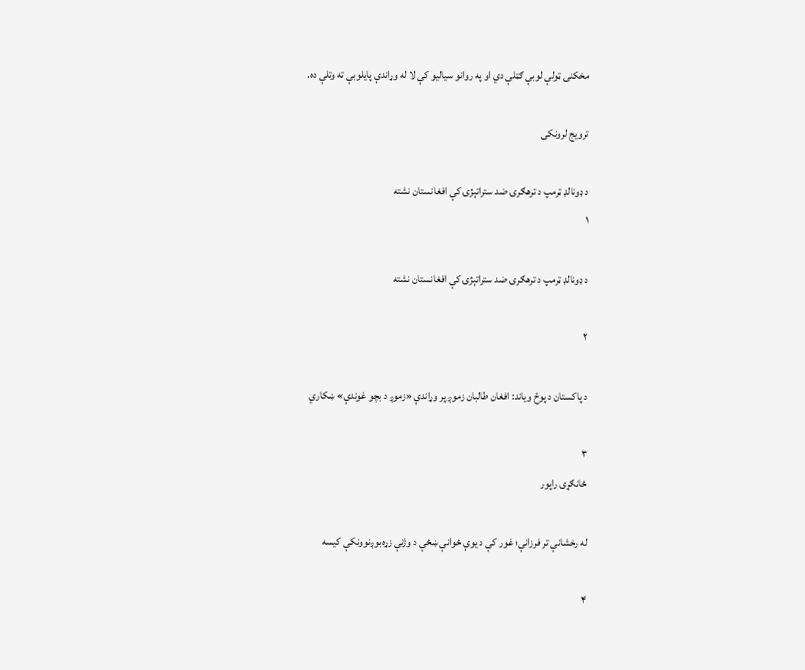مخکنۍ ټولې لوبې ګټلې دي او په روانو سیالیو کې لا له وړاندې پایلوبې ته وتلې ده.

ترویج لرونکی

د ډونالډ ټرمپ د ترهګرۍ ضد ستراتېژۍ کې افغانستان نشته
۱

د ډونالډ ټرمپ د ترهګرۍ ضد ستراتېژۍ کې افغانستان نشته

۲

د پاکستان د پوځ ویاند: افغان طالبان زموږ پر وړاندې «زموږ د بچو غوندې» ښکاري

۳
ځانګړی راپور

له رخشانې تر فرزانې؛ غور کې د یوې ځوانې ښځې د وژنې زړه‌بوږنوونکې کیسه

۴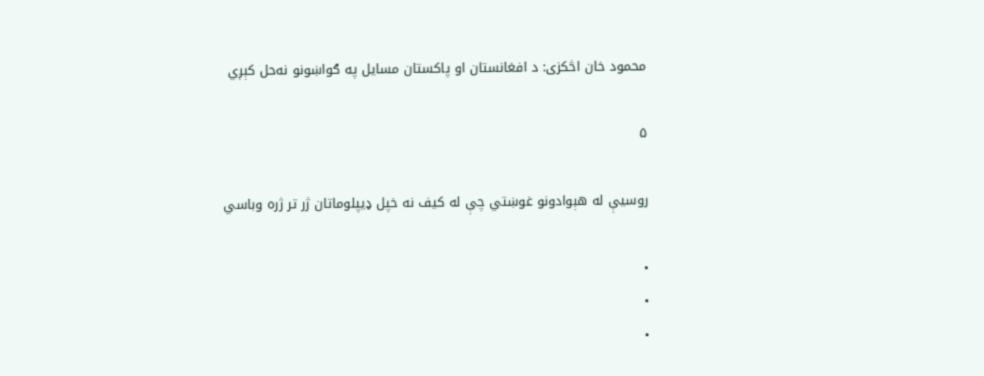محمود خان اڅکزی: د افغانستان او پاکستان مسایل په ګواښونو نه‌حل کېږي

۵

روسیې له هېوادونو غوښتي چې له کیف نه خپل ډیپلوماتان ژر تر ژره وباسي

•
•
•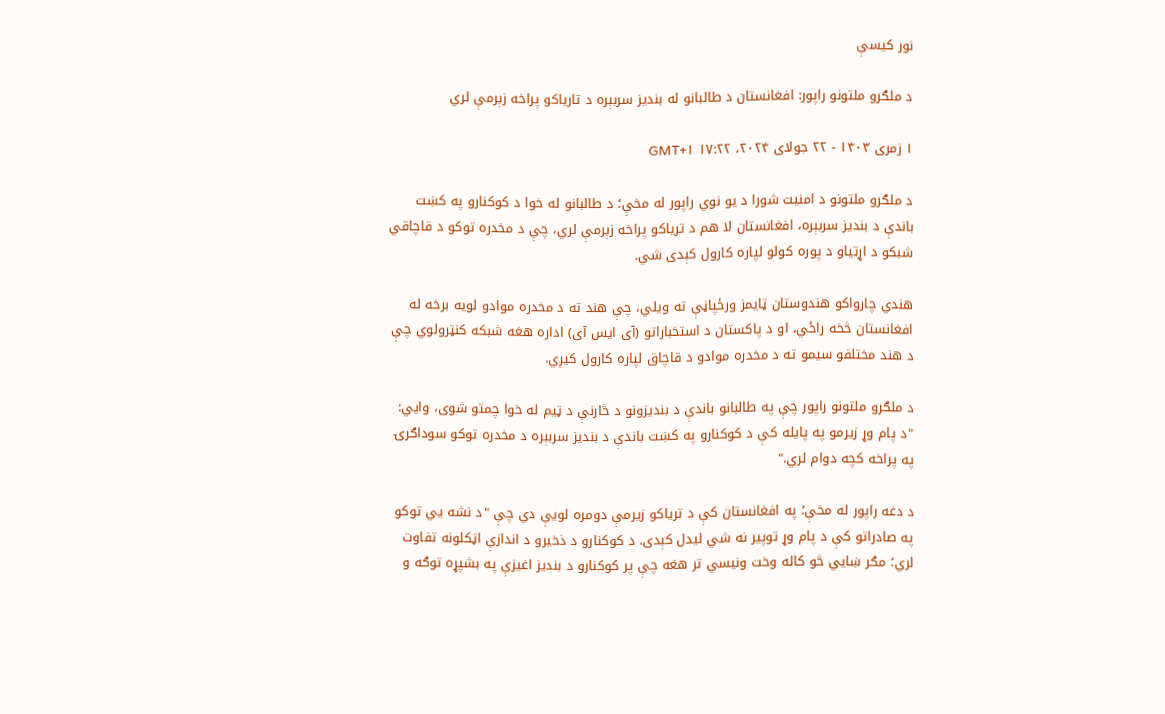نور کیسې

د ملګرو ملتونو راپور: افغانستان د طالبانو له بندیز سربېره د تاریاکو پراخه زېرمې لري

۱ زمری ۱۴۰۳ - ۲۲ جولای ۲۰۲۴، ۱۷:۲۲ GMT+۱

د ملګرو ملتونو د امنیت شورا د یو نوي راپور له مخې؛ د طالبانو له خوا د کوکنارو په کښت باندې د بندیز سربېره، افغانستان لا هم د تریاکو پراخه زېرمې لري، چې د مخدره توکو د قاچاقي شبکو د اړتیاو د پوره کولو لپاره کارول کېدی شي.

هندي چارواکو هندوستان ټایمز ورځپاڼې ته ویلي، چې هند ته د مخدره موادو لویه برخه له افغانستان څخه راځي، او د پاکستان د استخباراتو (آی ایس آی) اداره هغه شبکه کنټرولوي چې د هند مختلفو سیمو ته د مخدره موادو د قاچاق لپاره کارول کیږي.

د ملګرو ملتونو راپور چې په طالبانو باندې د بندیزونو د څارنې د ټیم له خوا چمتو شوی، وايي: "د پام وړ زیرمو په پایله کې د کوکنارو په کښت باندې د بندیز سربېره د مخدره توکو سوداګرۍ په پراخه کچه دوام لري."

د دغه راپور له مخې؛ په افغانستان کې د تریاکو زیرمې دومره لویې دي چې "د نشه یي توکو په صادراتو کې د پام وړ توپیر نه شي لیدل کېدی. د کوکنارو د ذخیرو د اندازې اټکلونه تفاوت لري؛ مګر ښايي څو کاله وخت ونیسي تر هغه چې پر کوکنارو د بندیز اغیزې په بشپړه توګه و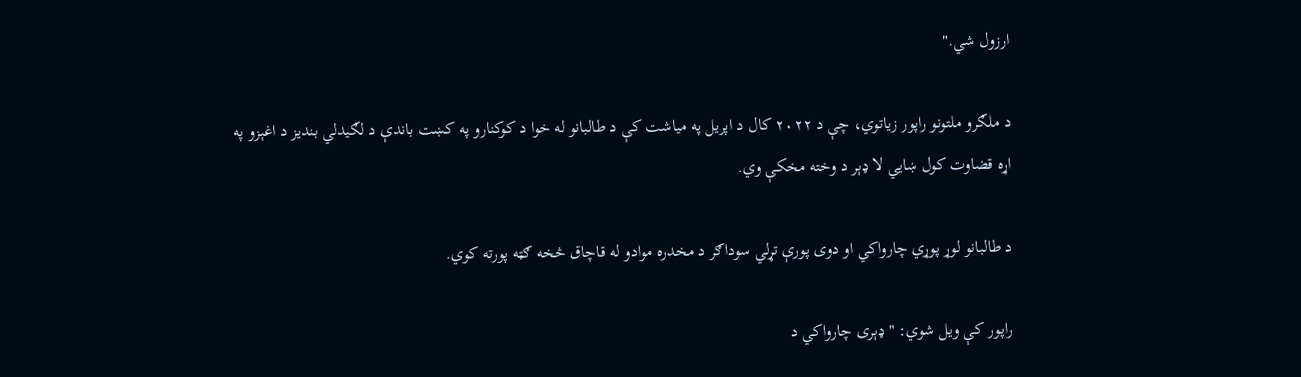ارزول شي."

د ملګرو ملتونو راپور زیاتوي، چې د ۲۰۲۲ کال د اپریل په میاشت کې د طالبانو له خوا د کوکنارو په کښت باندې د لګیدلي بندیز د اغېزو په اړه قضاوت کول ښايي لا ډېر د وخته مخکې وي.

د طالبانو لوړ پوړي چارواکي او دوی پورې تړلي سوداګر د مخدره موادو له قاچاق څخه ګټه پورته کوي.

راپور کې ویل شوي: " ډېری چارواکي د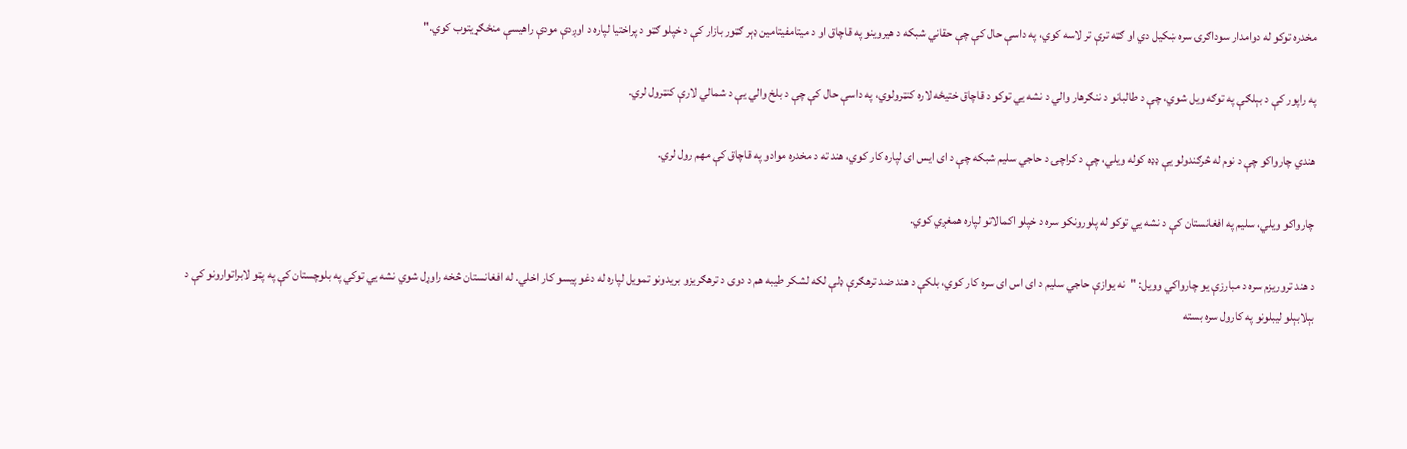مخدره توکو له دوامدار سوداګرۍ سره ښکیل دي او ګټه ترې تر لاسه کوي، په داسې حال کې چې حقاني شبکه د هیروینو په قاچاق او د میتامفیتامین ډېر ګټور بازار کې د خپلو ګټو د پراختیا لپاره د اوږدې مودې راهیسې منځګړیتوب کوي."

په راپور کې د بېلګې په توګه ویل شوي، چې د طالبانو د ننګرهار والي د نشه يي توکو د قاچاق ختیځه لاره کنټرولوي، په داسې حال کې چې د بلخ والي یې د شمالي لارې کنټرول لري.

هندي چارواکو چې د نوم له څرګندولو یې ډډه کوله ویلي، چې د کراچۍ د حاجي سلیم شبکه چې د ای ایس ای لپاره کار کوي، هند ته د مخدره موادو په قاچاق کې مهم رول لري.

چارواکو ویلي، سلیم په افغانستان کې د نشه يي توکو له پلورونکو سره د خپلو اکمالاتو لپاره همغږي کوي.

د هند تروریزم سره د مبارزې یو چارواکي وویل: "نه یوازې حاجي سلیم د ای اس ای سره کار کوي، بلکې د هند ضد ترهګرې ډلې لکه لشکر طیبه هم د دوی د ترهګریزو بریدونو تمویل لپاره له دغو پیسو کار اخلي. له افغانستان څخه راوړل شوي نشه يي توکي په بلوچستان کې په پټو لابراتوارونو کې د بېلابېلو لیبلونو په کارول سره بسته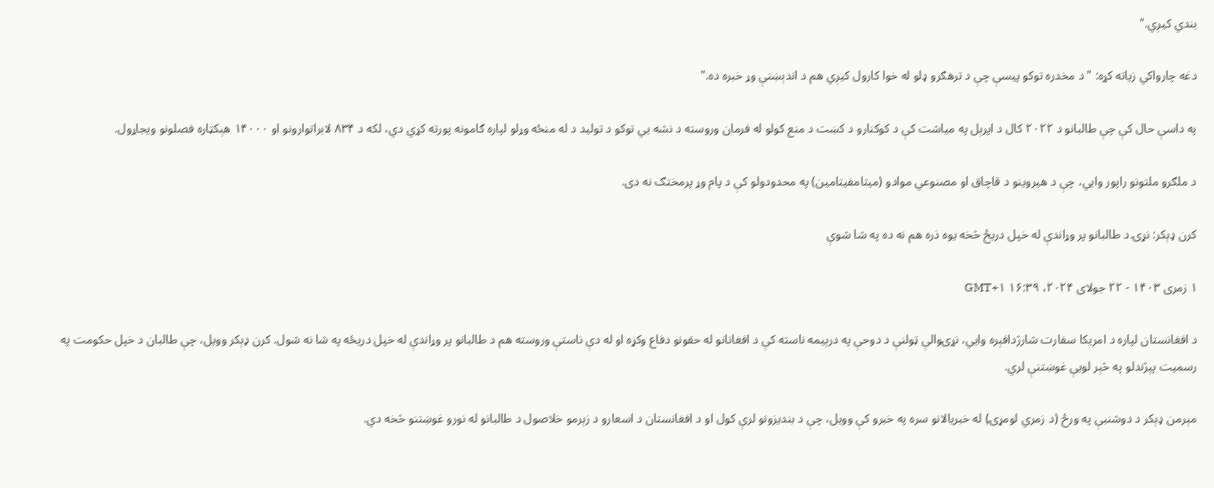بندي کیږي."

دغه چارواکي زیاته کړه: "د مخدره توکو پیسې چې د ترهګرو ډلو له خوا کارول کیږي هم د اندېښنې وړ خبره ده."

په داسې حال کې چې طالبانو د ۲۰۲۲ کال د اپرېل په میاشت کې د کوکنارو د کښت د منع کولو له فرمان وروسته د نشه یي توکو د تولید د له منځه وړلو لپاره ګامونه پورته کړي دي، لکه د ۸۳۴ لابراتوارونو او ۱۴۰۰۰ هېکټاره فصلونو ویجاړول.

د ملګرو ملتونو راپور وايي، چې د هیروینو د قاچاق او مصنوعي موادو (میتامفیتامین) په محدودولو کې د پام وړ پرمختګ نه دی.

کرن ډېکر: نړۍ د طالبانو پر وړاندې له خپل دریځ څخه یوه ذره هم نه ده په شا شوې

۱ زمری ۱۴۰۳ - ۲۲ جولای ۲۰۲۴، ۱۶:۳۹ GMT+۱

د افغانستان لپاره د امریکا سفارت شارژدافېره وايي، نړۍوالې ټولنې د دوحې په درېیمه ناسته کې د افغانانو له حقونو دفاع وکړه او له دې ناستې وروسته هم د طالبانو پر وړاندې له خپل دریځه په شا نه شول. کرن ډېکر وویل، چې طالبان د خپل حکومت په رسميت پېژندلو په څېر لویې غوښتنې لري.

مېرمن ډېکر د دوشنبې په ورځ (د زمري لومړۍ) له خبریالانو سره په خبرو کې وویل، چې د بندیزونو لرې کول او د افغانستان د اسعارو د زېرمو خلاصول د طالبانو له نورو غوښتنو څخه دي.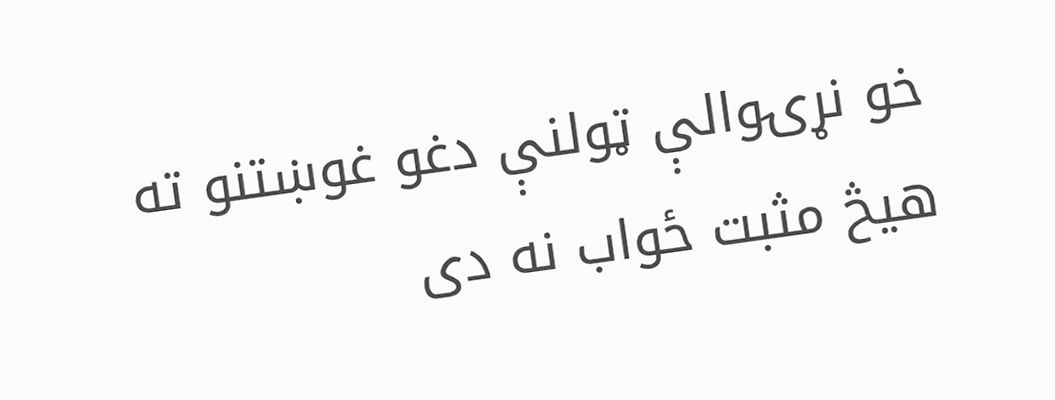خو نړۍوالې ټولنې دغو غوښتنو ته هیڅ مثبت ځواب نه دی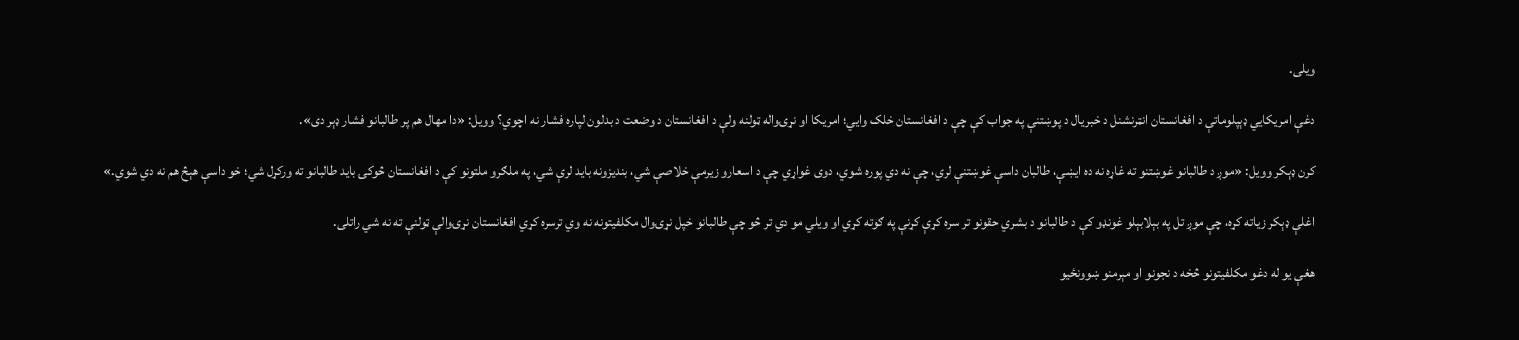ویلی.

دغې امريکایي ډېپلوماتې د افغانستان انټرنشنل د خبريال د پوښتنې په جواب کې چې د افغانستان خلک وایي؛ امريکا او نړۍواله ټولنه ولې د افغانستان د وضعت د بدلون لپاره فشار نه اچوي؟ وويل: «دا مهال هم پر طالبانو فشار ډېر دی».

کرن ډېکر وویل: «موږ د طالبانو غوښتنو ته غاړه نه ده ایښې، طالبان داسې غوښتنې لري، چې نه دي پوره شوي، دوی غواړي چې د اسعارو زیرمې خلاصې شي، بندیزونه باید لرې شي، په ملګرو ملتونو کې د افغانستان څوکۍ باید طالبانو ته ورکړل شي؛ خو داسې هېڅ هم نه دي شوي.»

اغلې ډېکر زیاته کړه، چې موږ تل په بېلابېلو غونډو کې د طالبانو د بشري حقونو تر سره کړې کړنې په ګوته کړي او ویلي مو دي تر څو چې طالبانو خپل نړۍوال مکلفیتونه نه وي ترسره کړي افغانستان نړۍوالې ټولنې ته نه شي راتلی.

هغې یو له دغو مکلفیتونو څخه د نجونو او مېرمنو ښوونځیو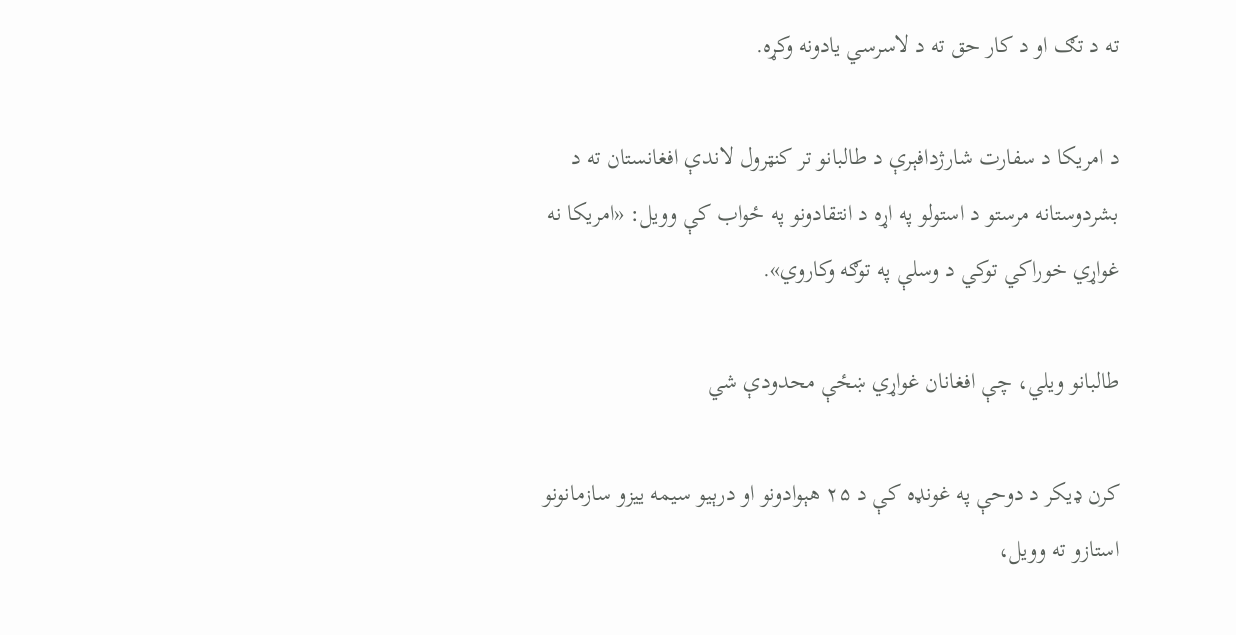ته د تګ او د کار حق ته د لاسرسي یادونه وکړه.

د امریکا د سفارت شارژدافېرې د طالبانو تر کنټرول لاندې افغانستان ته د بشردوستانه مرستو د استولو په اړه د انتقادونو په ځواب کې وویل: «امریکا نه غواړي خوراکي توکي د وسلې په توګه وکاروي».

طالبانو ویلي، چې افغانان غواړي ښځې محدودې شي

کرن ډیکر د دوحې په غونډه کې د ۲۵ هېوادونو او درېیو سیمه ییزو سازمانونو استازو ته وویل،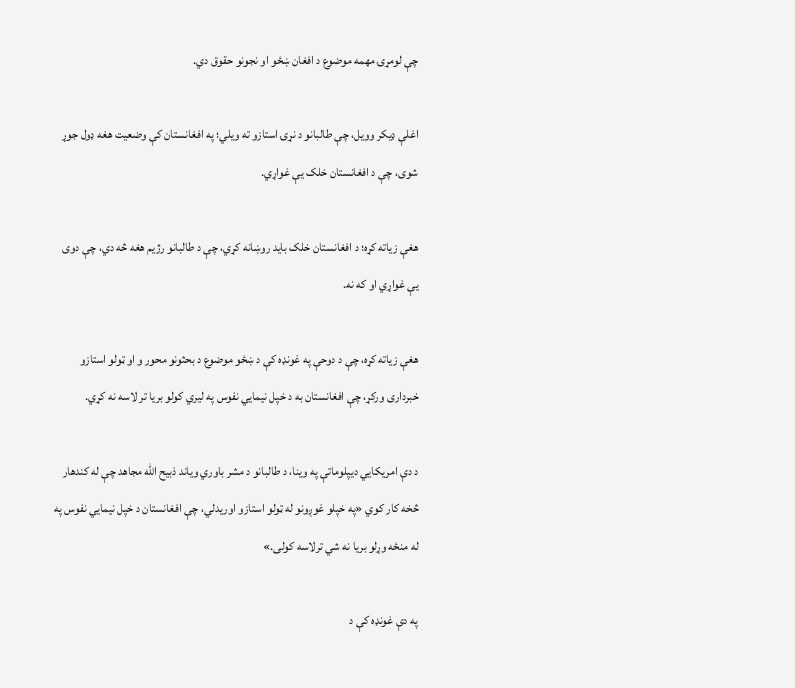چې لومړۍ مهمه موضوع د افغان ښځو او نجونو حقوق دي.

اغلې ډیکر وویل، چې طالبانو د نړۍ استازو ته ویلي؛ په افغانستان کې وضعیت هغه ډول جوړ شوی، چې د افغانستان خلک یې غواړي.

هغې زیاته کړه؛ د افغانستان خلک باید روښانه کړي، چې د طالبانو رژیم هغه څه دي، چې دوی یې غواړي او که نه.

هغې زياته کړه، چې د دوحې په غونډه کې د ښځو موضوع د بحثونو محور و او ټولو استازو خبرداری ورکړ، چې افغانستان به د خپل نيمايي نفوس په ليري کولو بريا تر لاسه نه کړي.

د دې امریکايي دیپلوماتې په وینا، د طالبانو د مشر باوري ویاند ذبیح الله مجاهد چې له کندهار څخه کار کوي «په خپلو غوږونو له ټولو استازو اوریدلي، چې افغانستان د خپل نیمايي نفوس په له منځه وړلو بريا نه شي ترلاسه کولی.»

په دې غونډه کې د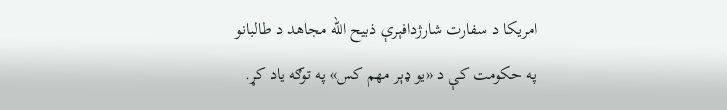امریکا د سفارت شارژدافېرې ذبیح الله مجاهد د طالبانو په حکومت کې د «یو ډېر مهم کس» په توګه یاد کړ.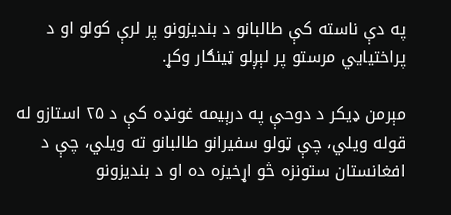په دې ناسته کې طالبانو د بندیزونو پر لرې کولو او د پراختیايي مرستو پر لېږلو ټینګار وکړ.

مېرمن ډیکر د دوحې په درېیمه غونډه کې د ۲۵ استازو له قوله ویلي، چې ټولو سفیرانو طالبانو ته ویلي، چې د افغانستان ستونزه څو اړخیزه ده او د بندیزونو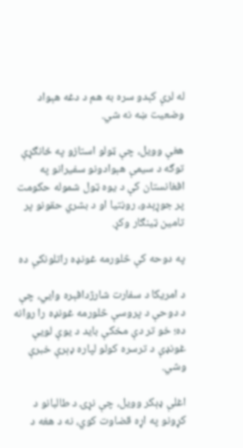له لرې کېدو سره به هم د دغه هېواد وضعیت ښه نه شي.

هغې وویل، چې ټولو استازو په ځانګړې توګه د سیمې هېوادونو سفیرانو په افغانستان کې د یوه ټول شموله حکومت پر جوړېدو، روڼتیا او د بشري حقونو پر تامین ټینګار وکړ.

په دوحه کې څلورمه غونډه راتلونکې ده

د امریکا د سفارت شارژدافېره وايي، چې د دوحې د پروسې څلورمه غونډه را روانه ده؛ خو تر دې مخکې باید د یوې لویې غونډې د ترسره کولو لپاره ډېرې خبرې وشي.

اغلې ډېکر وویل، چې نړۍ د طالبانو د کړونو په اړه قضاوت کوي، نه د هغه د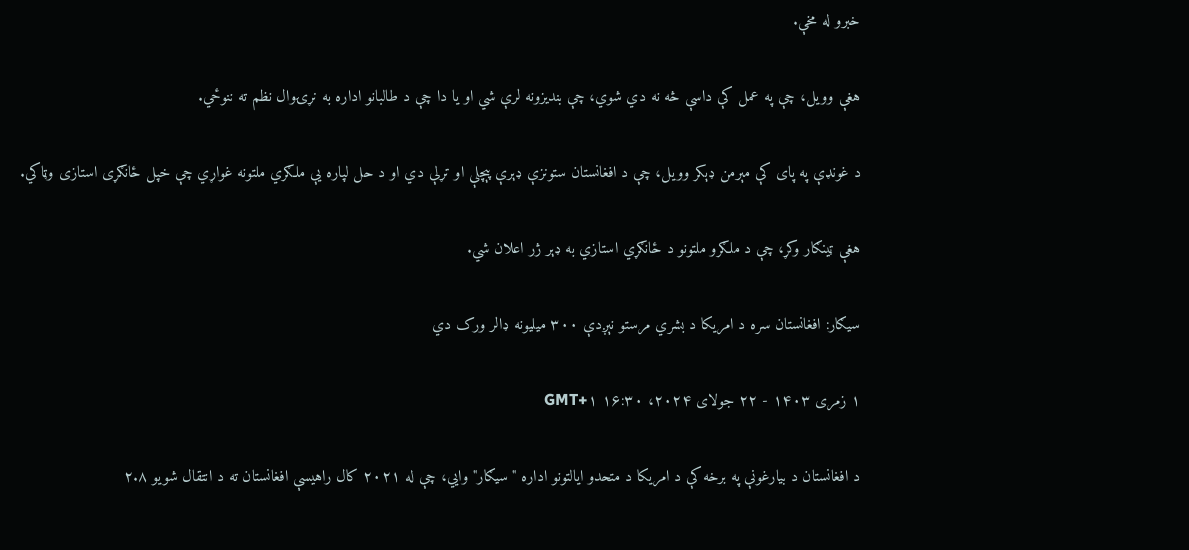خبرو له مخې.

هغې وویل، چې په عمل کې داسې څه نه دي شوي، چې بندیزونه لرې شي او یا دا چې د طالبانو اداره به نړۍوال نظم ته ننوځي.

د غونډې په پای کې مېرمن ډېکر وویل، چې د افغانستان ستونزې ډېرې پېچلې او تړلې دي او د حل لپاره یې ملګري ملتونه غواړي چې خپل ځانګړی استازی وټاکي.

هغې ټینګار وکړ، چې د ملګرو ملتونو د ځانګړي استازي به ډېر ژر اعلان شي.

سیګار: افغانستان سره د امریکا د بشري مرستو نېږدې ۳۰۰ میلیونه ډالر ورک دي

۱ زمری ۱۴۰۳ - ۲۲ جولای ۲۰۲۴، ۱۶:۳۰ GMT+۱

د افغانستان د بیارغونې په برخه کې د امریکا د متحدو ایالتونو اداره "سیګار" وايي، چې له ۲۰۲۱ کال راهیسې افغانستان ته د انتقال شویو ۲.۸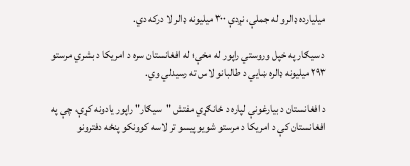میلیارده ډالرو له جملې، نږدې ۳۰۰ میلیونه ډالر لا درکه دي.

د سیګار په خپل وروستي راپور له مخې؛ له افغانستان سره د امریکا د بشري مرستو ۲۹۳ میلیونه ډالره ښايي د طالبانو لاس ته رسیدلي وي.

د افغانستان د بیارغونې لپاره د ځانګړي مفتش "سیګار" راپور یادونه کړې، چې په افغانستان کې د امریکا د مرستو شویو پیسو تر لاسه کوونکو پنځه دفترونو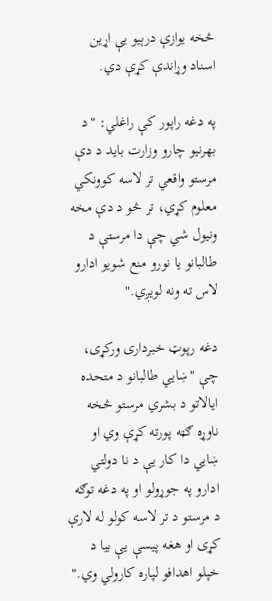څخه یوازې درېیو یې اړین اسناد وړاندې کړې دي.

په دغه راپور کې راغلي: "د بهرنیو چارو وزارت باید د دې مرستو واقعي تر لاسه کوونکي معلوم کړي، تر څو د دې مخه ونیول شي چې دا مرستې د طالبانو یا نورو منع شویو ادارو لاس ته ونه لویږي."

دغه رپوټ خبرداری ورکړی، چې "ښايي طالبانو د متحده ایالاتو د بشري مرستو څخه ناوړه ګټه پورته کړې وي او ښايي دا کار یې د نا دولتي ادارو په جوړولو او په دغه توګه د مرستو د تر لاسه کولو له لارې کړی او هغه پیسې یې بیا د خپلو اهدافو لپاره کارولي وي."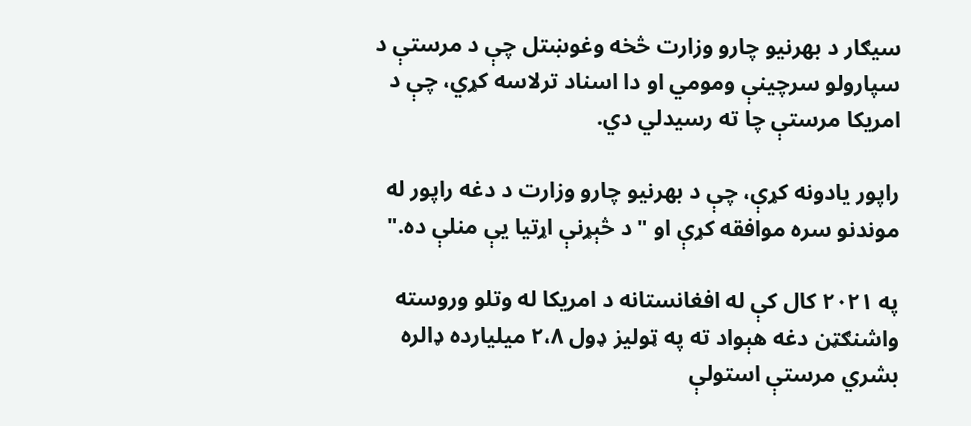سیګار د بهرنیو چارو وزارت څخه وغوښتل چې د مرستې د سپارولو سرچینې ومومي او دا اسناد ترلاسه کړي، چې د امریکا مرستې چا ته رسیدلي دي.

راپور یادونه کړې، چې د بهرنیو چارو وزارت د دغه راپور له موندنو سره موافقه کړې او "د څېړنې اړتیا یې منلې ده."

په ۲۰۲۱ کال کې له افغانستانه د امریکا له وتلو وروسته واشنګټن دغه هېواد ته په ټولیز ډول ۲،۸ میلیارده ډالره بشري مرستې استولې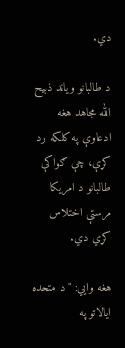دي.

د طالبانو ویاند ذبیح الله مجاهد هغه ادعاوې په کلکه رد کړې، چې ګواکې طالبانو د امریکا مرستې اختلاس کړي دي.

هغه وايي: "د متحده ایالاتو په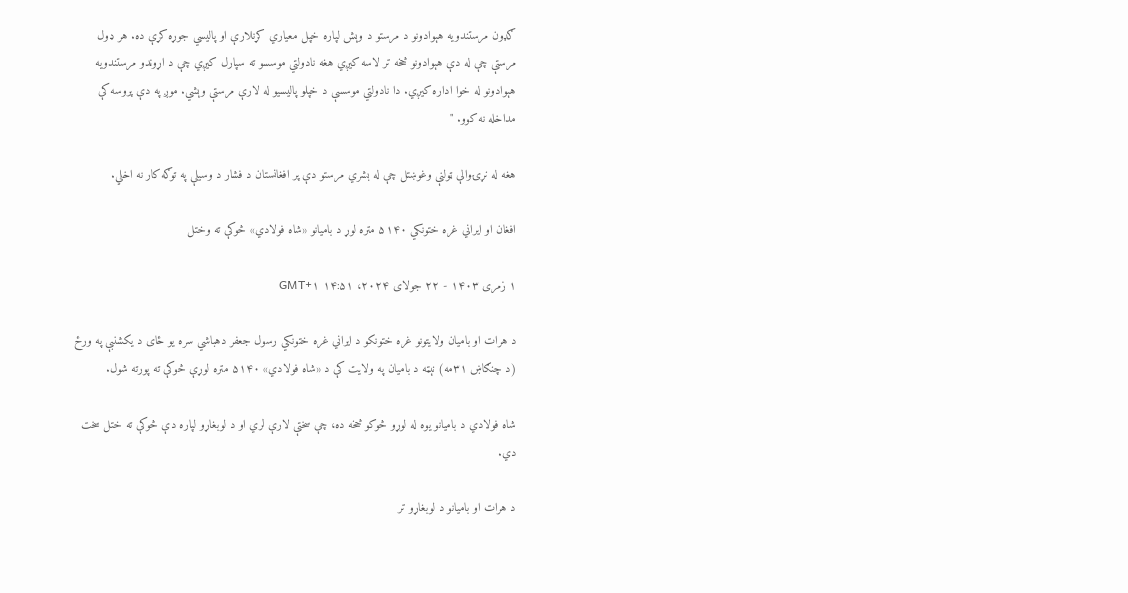ګډون مرستندویه هېوادونو د مرستو د وېش لپاره خپل معیاري کړنلارې او پالیسي جوړه کړې ده. هر ډول مرستې چې له دې هېوادونو څخه تر لاسه کیږي هغه نادولتي موسسو ته سپارل کیږي چې د اړوندو مرستندویه هېوادونو له خوا اداره کیږي. دا نادولتي موسسې د خپلو پالیسیو له لارې مرستې وېشي. موږ په دې پروسه کې مداخله نه کوو. "

هغه له نړۍوالې ټولنې وغوښتل چې له بشري مرستو دې پر افغانستان د فشار د وسیلې په توګه کار نه اخلي.

افغان او ایراني غره ختونکي ۵۱۴۰ متره لوړ د بامیانو «شاه فولادي» څوکې ته وختل

۱ زمری ۱۴۰۳ - ۲۲ جولای ۲۰۲۴، ۱۴:۵۱ GMT+۱

د هرات او بامیان ولایتونو غره ختونکو د ایراني غره ختونکي رسول جعفر دهباشي سره یو ځای د یکشنبې په ورځ (د چنګاښ ۳۱مه) نېټه د بامیان په ولایت کې د «شاه فولادي» ۵۱۴۰ متره لوړې څوکې ته پورته شول.

شاه فولادي د بامیانو یوه له لوړو څوکو څخه ده، چې سختې لارې لري او د لوبغاړو لپاره دې څوکې ته ختل سخت دي.

د هرات او باميانو د لوبغاړو تر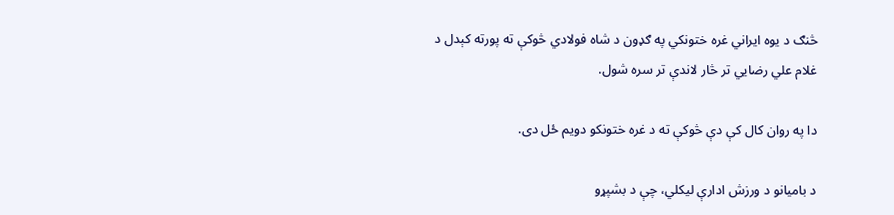څنګ د يوه ايراني غره ختونکي په ګډون د شاه فولادي څوکې ته پورته کېدل د غلام علي رضايي تر څار لاندې تر سره شول.

دا په روان کال کې دې څوکې ته د غره ختونکو دویم ځل دی.

د باميانو د ورزش ادارې ليکلي، چې د بشپړو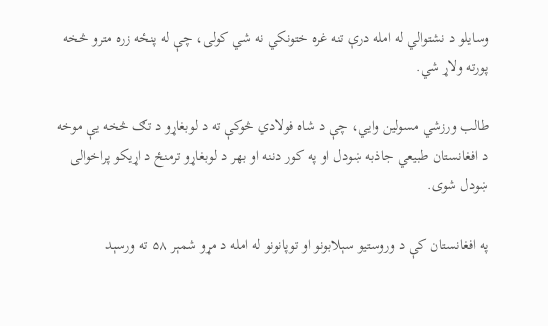وسايلو د نشتوالي له امله درې تنه غره ختونکي نه شي کولى، چې له پنځه زره مترو څخه پورته ولاړ شي.

طالب ورزشي مسولين وايي، چې د شاه فولادي څوکې ته د لوبغاړو د تګ څخه يې موخه د افغانستان طبيعي جاذبه ښودل او په کور دننه او بهر د لوبغاړو ترمنځ د اړيکو پراخوالی ښودل شوی.

په افغانستان کې د وروستیو سېلابونو او توپانونو له امله د مړو شمېر ۵۸ ته ورسېد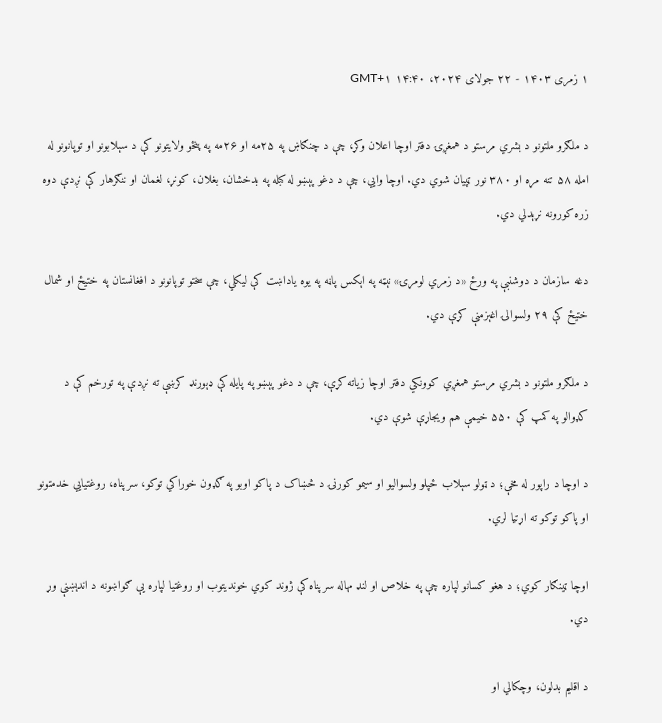۱ زمری ۱۴۰۳ - ۲۲ جولای ۲۰۲۴، ۱۴:۴۰ GMT+۱

د ملګرو ملتونو د بشري مرستو د همغږۍ دفتر اوچا اعلان وکړ، چې د چنګاښ په ۲۵مه او ۲۶مه په پنځو ولایتونو کې د سېلابونو او توپانونو له امله ۵۸ تنه مړه او ۳۸۰ نور ټپیان شوي دي. اوچا وايي، چې د دغو پېښو له کبله په بدخشان، بغلان، کونړ، لغمان او ننګرهار کې نږدې دوه زره کورونه نړېدلي دي.

دغه سازمان د دوشنبې په ورځ «د زمري لومړۍ» نېټه په اېکس پاڼه په يوه ياداښت کې ليکلي، چې سختو توپانونو د افغانستان په ختیځ او شمال ختیځ کې ۲۹ ولسوالۍ اغېزمنې کړې دي.

د ملګرو ملتونو د بشري مرستو همغږي کوونکي دفتر اوچا زیاته کړې، چې د دغو پېښو په پایله کې ډېورنډ کرښې ته نږدې په تورخم کې د کډوالو په کمپ کې ۵۵۰ خیمې هم ویجاړې شوې دي.

د اوچا د راپور له مخې؛ د ټولو سېلاب ځپلو ولسواليو او سيمو کورنۍ د څښاک د پاکو اوبو په ګډون خوراکي توکو، سرپناه، روغتيايي خدمتونو او پاکو توکو ته اړتيا لري.

اوچا ټینګار کوي؛ د هغو کسانو لپاره چې په خلاص او لنډ مهاله سرپناه کې ژوند کوي خونديتوب او روغتیا لپاره يې ګواښونه د اندېښنې وړ دي.

د اقلیم بدلون، وچکالي او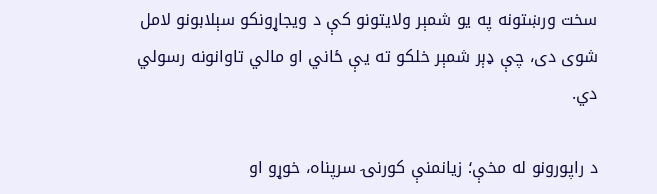سخت ورښتونه په یو شمېر ولایتونو کې د ویجاړونکو سېلابونو لامل شوی دی، چې ډېر شمېر خلکو ته یې ځاني او مالي تاوانونه رسولي دي.

د راپورونو له مخې؛ زیانمنې کورنۍ سرپناه، خوړو او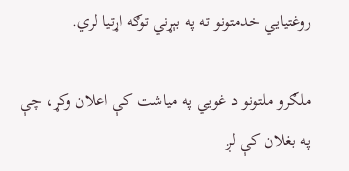روغتیایي خدمتونو ته په بېړني توګه اړتیا لري.

ملګرو ملتونو د غويي په میاشت کې اعلان وکړ، چې په بغلان کې لږ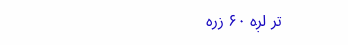تر لږه ۶۰ زره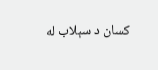کسان د سېلاب له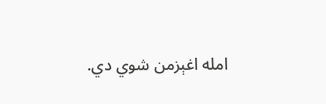امله اغېزمن شوي دي.